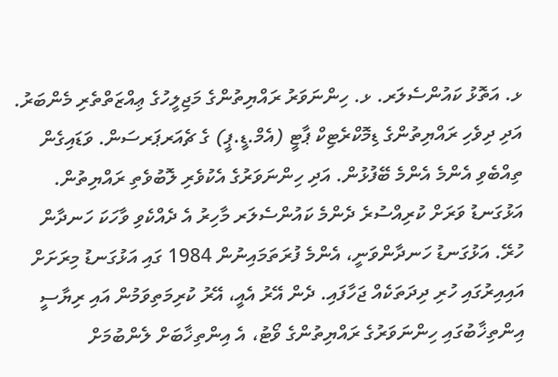ޅ. އަތޮޅު ކައުންސެލަރ. ޅ. ހިންނަވަރު ރައްޔިތުންގެ މަޖިލީހުގެ ޢިއްޒަތްތެރި މެންބަރު. އަދި ދިވެހި ރައްޔިތުންގެ ޑިމޮކްރެޓިކް ޕާޓީ (އެމް.ޑީ.ޕީ) ގެ ޗެއަރޕަރސަން. ވަޑައިގެން ތިއްބެވި އެންމެ އެންމެ ބޭފުޅުން. އަދި ހިންނަވަރުގެ އެކުވެރި ލޮބުވެތި ރައްޔިތުން.
އަޅުގަނޑު ވަރަށް ކުރިއްސުރެ ދެންމެ ކައުންސެލަރ މާހިރު އެ ދެއްކެވި ވާހަކަ ހަނދާން ހުރޭ. އަޅުގަނޑު ހަނދާންވަނީ، އެންމެ ފުރަތަމައިނުން 1984 ގައި އަޅުގަނޑު މިރަށަށް އައިއިރުގައި ހުރި ދިދަތަކެއް ޖަހާފައި. ދެން އޭރު އެއީ، އޭރު ކުރިމަތިވަމުން އައި ރިޔާސީ އިންތިޚާބުގައި ހިންނަވަރުގެ ރައްޔިތުންގެ ވޯޓު، އެ އިންތިޚާބަށް ލެންބުމަށް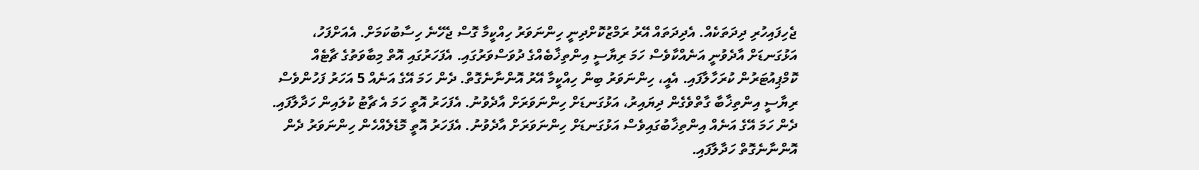ޖެހިފައިހުރި ދިދަތަކެއް. އެދިދަތައް އޭރު ރަމްޒުކޮށްދިނީ ހިންނަވަރު ހިއްކީމާ ގޮސް ޖެހޭނެ ހިސާބުކަމަށް. އެއަށްފަހު، އަޅުގަނޑަށް އާދެވުނީ އަނެއްކާވެސް ހަމަ ރިޔާސީ އިންތިޚާބެއްގެ ދުވަސްވަރުގައި. އެފަހަރުގައި އޮތް މިބާވަތުގެ ޗާޓެއް ކޮމްޕިއުޓަރުން ކުރަހާލާފައި. އެއީ، ހިންނަވަރު ބިން ހިއްކީމާ އޭރު އޮންނާނެގޮތް. ދެން ހަމަ އޭގެ އަނެއް 5 އަހަރު ފަހުންވެސް ރިޔާސީ އިންތިޚާބާ ގާތްވެގެން ދިޔައިރު، އަޅުގަނޑަށް ހިންނަވަރަށް އާދެވުނު. އެފަހަރު އޮތީ ހަމަ އެ ޗާޓު ކުލައިން ހަދާލާފައި. ދެން ހަމަ އޭގެ އަނެއް އިންތިޚާބުގައިވެސް އަޅުގަނޑަށް ހިންނަވަރަށް އާދެވުނު. އެފަހަރު އޮތީ މޮޑެލެއްހެން ހިންނަވަރު ދެން އޮންނާނެގޮތް ހަދާލާފައި.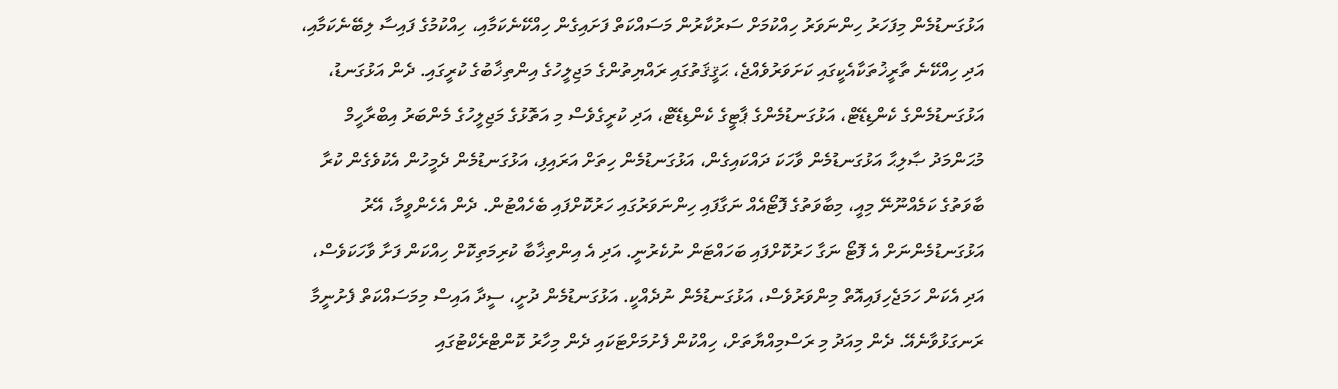އަޅުގަނޑުމެން މިފަހަރު ހިންނަވަރު ހިއްކުމަށް ސަރުކާރުން މަސައްކަތް ފަށައިގެން ހިއްކޭނެކަމާއި، ހިއްކުމުގެ ފައިސާ ލިބޭނެކަމާއި، އަދި ހިއްކޭނެ ތާރީޚުތަކާއެކީގައި ކަށަވަރުވެއްޖެ، ޙަޤީޤަތުގައި ރައްޔިތުންގެ މަޖިލީހުގެ އިންތިޚާބުގެ ކުރީގައި. ދެން އަޅުގަނޑު، އަޅުގަނޑުމެންގެ ކެންޑިޑޭޓް، އަޅުގަނޑުމެންގެ ޕާޓީގެ ކެންޑިޑޭޓް، އަދި ކުރީގެވެސް މި އަތޮޅުގެ މަޖިލީހުގެ މެންބަރު އިބްރާހީމް މުޙަންމަދު ޞާލިޙާ އަޅުގަނޑުމެން ވާހަކަ ދައްކައިގެން، އަޅުގަނޑުމެން ހިތަށް އަރައިފި، އަޅުގަނޑުމެން ދެމީހުން އެކުވެގެން ކުރާ ބާވަތުގެ ކަމެއްނޫނޭ މިއީ، މިބާވަތުގެ ފޮޓޯއެއް ނަގާފައި ހިންނަވަރުގައި ހަރުކޮށްފައި ބެހެއްޓުން. ދެން އެހެންވީމާ، އޭރު އަޅުގަނޑުމެންނަށް އެ ފޮޓޯ ނަގާ ހަރުކޮށްފައި ބަހައްޓަން ނުކެރުނީ. އަދި އެ އިންތިޚާބާ ކުރިމަތިކޮށް ހިއްކަން ފަށާ ވާހަކަވެސް، އަދި އެކަން ހަމަޖެހިފައިއޮތް މިންވަރުވެސް، އަޅުގަނޑުމެން ނުދެއްކީ. އަޅުގަނޑުމެން ދުށީ، ސީދާ އައިސް މިމަސައްކަތް ފެށުނީމާ ރަނގަޅުވާނެއޭ. ދެން މިއަދު މި ރަސްމިއްޔާތަށް، ހިއްކުން ފެށުމަށްޓަކައި ދެން މިހާރު ކޮންޓްރެކްޓުގައި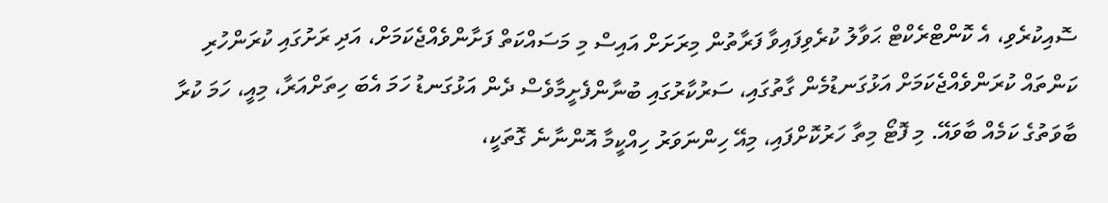ސޮއިކުރެވި، އެ ކޮންޓްރެކްޓް ޙަވާލު ކުރެވިފައިވާ ފަރާތުން މިރަށަށް އައިސް މި މަސައްކަތް ފަށާންވެއްޖެކަމަށް، އަދި ރަށުގައި ކުރަންހުރި ކަންތައް ކުރަންވެއްޖެކަމަށް އަޅުގަނޑުމެން ގާތުގައި، ސަރުކާރުގައި ބުނާންފެށީމާވެސް ދެން އަޅުގަނޑު ހަމަ އެބަ ހިތަށްއަރާ، މިއީ، ހަމަ ކުރާ ބާވަތުގެ ކަމެއް ބާވައޭ. މި ފޮޓޯ މިތާ ހަރުކޮށްފައި، މިއޭ ހިންނަވަރު ހިއްކީމާ އޮންނާނެ ގޮތަކީ،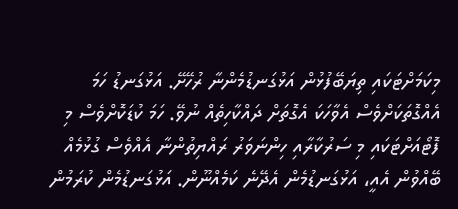މިކަމަށްޓަކައި ތިޔަބޭފުޅުން އަޅުގަނޑުމެންނާ ރުހޭށޭ. އަޅުގަނޑު ހަމަ އެއްގޮތަކަށްވެސް އެވާހަކަ އެގޮތަށް ދައްކާހިތެއް ނުވޭ. ހަމަ ކުޑަކޮށްވެސް މި ފޮޓޯއަށްޓަކައި މި ސަރުކާރާއި ހިންނަވަރު ރައްޔިތުންނާ އެއްވެސް ގުޅުމެއް ބޭއްވުން އެއީ، އަޅުގަނޑުމެން އެދޭނެ ކަމެއްނޫން. އަޅުގަނޑުމެން ކުރަމުން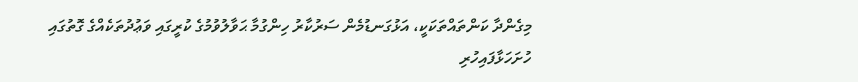މިގެންދާ ކަންތައްތަކަކީ، އަޅުގަނޑުމެން ސަރުކާރު ހިންގުމާ ޙަވާލުވުމުގެ ކުރީގައި ވަޢުދުތަކެއްގެ ގޮތުގައި ހުށަހަޅާފައިހުރި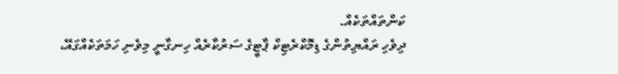ކަންތައްތަކެއް.
ދިވެހި ރައްޔިތުންގެ ޑިމޮކްރެޓިކް ޕާޓީގެ ސަރުކާރެއް ހިނގާނީ މިވެނި ހަމަތަކެއްގައޭ،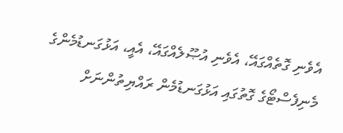އެވެނި ގޮތެއްގައޭ، އެވެނި އުޞޫލެއްގައޭ، އެއީ، އަޅުގަނޑުމެންގެ މެނިފެސްޓޯގެ ގޮތުގައި އަޅުގަނޑުމެން ރައްޔިތުންނަށް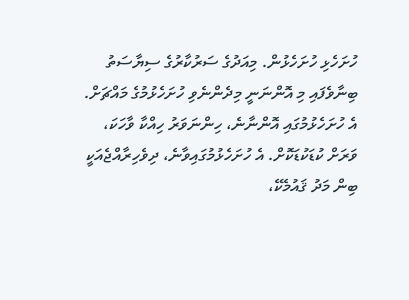ހުށަހެޅި ހުށަހެޅުން. މިއަދުގެ ސަރުކާރުގެ ސިޔާސަތު ބިނާވެފައި މި އޮންނަނީ މިދެންނެވި ހުށަހެޅުމުގެ މައްޗަށް. އެ ހުށަހެޅުމުގައި އޮންނާނެ، ހިންނަވަރު ހިއްކާ ވާހަކަ، ވަރަށް ކުޑަކުޑަކޮށް. އެ ހުށަހެޅުމުގައިވާނެ، ދިވެހިރާއްޖެއަކީ ބިން މަދު ޤައުމެކޭ،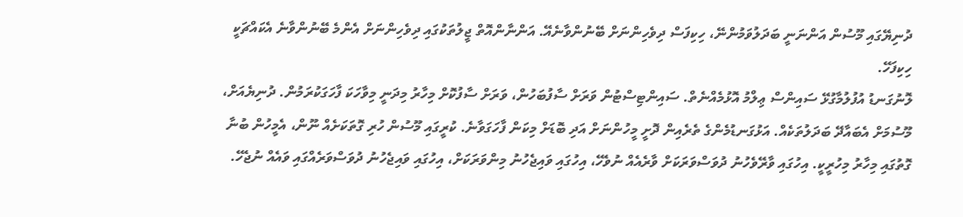ދުނިޔޭގައި މޫސުން އަންނަނީ ބަދަލުވަމުންނޭ، ހިކިފަސް ދިވެހިންނަށް ބޭނުންވާނެއޭ. އަންނާންއޮތް ޖީލުތަކުގައި ދިވެހިންނަށް އެންމެ ބޭނުންވާނެ އެކައްޗަކީ ހިކިފަހޭ.
ލޮނުގަނޑު އުފުލުމާގުޅޭ ސައިންސް ޢިލްމު އޮޅުމެއްނެތް. ސައިންޓިސްޓުން ވަރަށް ސާފުބަހުން، ވަރަށް ސާފުކޮށް މިހާރު މިދަނީ މިވާހަކަ ފާހަގަކުރަމުން. ދުނިޔެއަށް، މޫސުމަށް އެބައާދޭ ބަދަލުތަކެއް. އަޅުގަނޑުމެންގެ ތެރެއިން ދޮށީ މީހުންނަށް އަދި ބޮޑަށް މިކަން ފާހަގަވާނެ. ކުރީގައި މޫސުން ހުރި ގޮތަކަށެއް ނޫން، އެމީހުން ބުނާ ގޮތުގައި މިހާރު މިހުރީކީ. އިހުގައި ވާރޭވެހުނު ދުވަސްވަރަކަށް ވާރެއެއް ނުވެހޭ، އިހުގައި ވައިޖެހުނު މިންވަރަކަށް، އިހުގައި ވައިޖެހުނު ދުވަސްވަރެއްގައި ވައެއް ނުޖެހޭ.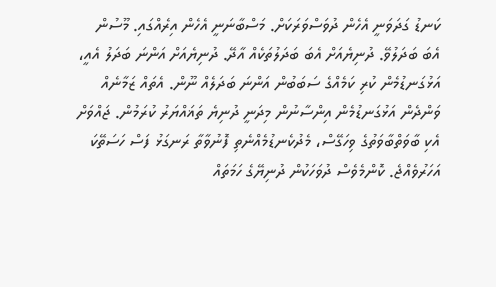ކަނޑު ގަދަވަނީ އެހެން ދުވަސްވަރަކަށް. މަސްބާނަނީ އެހެން އިރެއްގައި. މޫސުން އެބަ ބަދަލުވޭ. ދުނިޔެއަށް އެބަ ބަދަލުތަކެއް އާދޭ. ދުނިޔެއަށް އަންނަ ބަދަލު އެއީ، އަޅުގަނޑުމެން ކުރި ކަމެއްގެ ސަބަބުން އަންނަ ބަދަލެއް ނޫން. އެތައް ޒަމާނެއް ވަންދެން އަޅުގަނޑުމެން އިންސާނުން މިދަނީ ދުނިޔެ ތަޣައްޔަރު ކުރަމުން. ޖައްވަށް އެކި ބާވަތްބާވަތުގެ ވިހަގޭސް، މެދުކެނޑުމެއްނެތި ފޮނުވާތާ ރަނގަޅު ފަސް ހަސަތޭކަ އަހަރުވެއްޖެ. ކޮންމެވެސް ދުވަހަކުން ދުނިޔޭގެ ހަމަތައް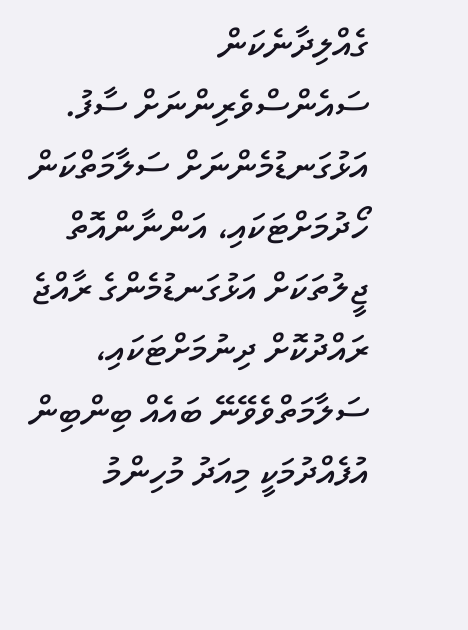ގެއްލިދާނެކަން ސައެންސްވެރިންނަށް ސާފު. އަޅުގަނޑުމެންނަށް ސަލާމަތްކަން ހޯދުމަށްޓަކައި، އަންނާންއޮތް ޖީލުތަކަށް އަޅުގަނޑުމެންގެ ރާއްޖެ ރައްދުކޮށް ދިނުމަށްޓަކައި، ސަލާމަތްވެވޭނޭ ބައެއް ބިންބިން އުފެއްދުމަކީ މިއަދު މުހިންމު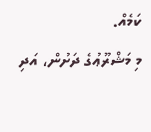ކަމެއް.
މި މަޝްރޫޢުގެ ދަށުން، އަދި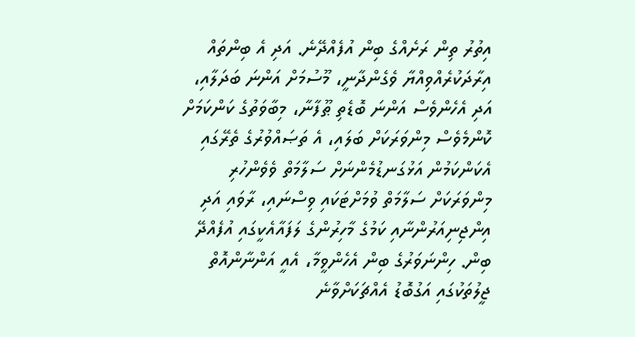އިތުރު ތިން ރަށެއްގެ ބިން އުފެއްދޭނެ. އަދި އެ ބިންތައް އިރާދަކުރެއްވިއްޔާ ވެގެންދާނީ، މޫސުމަށް އަންނަ ބަދަލާއި، އަދި އެހެންވެސް އަންނަ ބޮޑެތި ޠޫފާނާ، މިބާވަތުގެ ކަންކަމަށް ކޮންމެވެސް މިންވަރަކަށް ބަލައި، އެ ތަޞައްވުރުގެ ތެރޭގައި އެކަންކަމުން އަޅުގަނޑުމެންނަށް ސަލާމަތް ވެވެންހުރި މިންވަރަކަށް ސަލާމަތް ވުމަށްޓަކައި ވިސްނައި، ރާވައި އަދި އިންޖިނިއަރުންނާއި ކަމުގެ މާހިރުންގެ ލަފައާއެކީގައި އުފެއްދޭ ބިން. ހިންނަވަރުގެ ބިން އެހެންވީމާ، އެއީ އަންނާންއޮތް ޖީލުތަކުގައި އަގުބޮޑު އެއްޗަކަށްވާނެ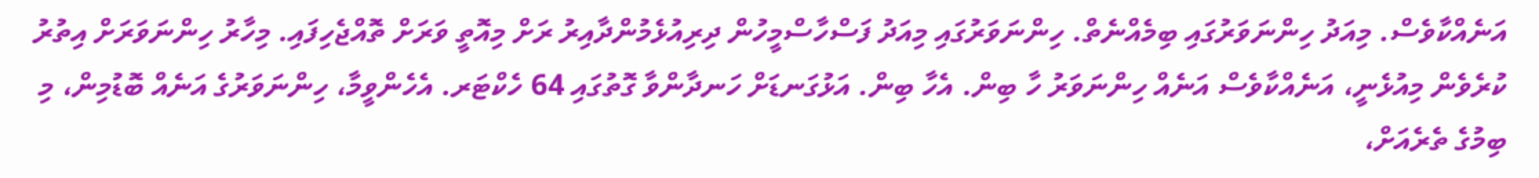އަނެއްކާވެސް. މިއަދު ހިންނަވަރުގައި ބިމެއްނެތް. ހިންނަވަރުގައި މިއަދު ފަސްހާސްމީހުން ދިރިއުޅެމުންދާއިރު ރަށް މިއޮތީ ވަރަށް ތޮއްޖެހިފައި. މިހާރު ހިންނަވަރަށް އިތުރު ކުރެވެން މިއުޅެނީ، އަނެއްކާވެސް އަނެއް ހިންނަވަރު ހާ ބިން. އެހާ ބިން. އަޅުގަނޑަށް ހަނދާންވާ ގޮތުގައި 64 ހެކްޓަރ. އެހެންވީމާ، ހިންނަވަރުގެ އަނެއް ބޮޑުމިން، މި ބިމުގެ ތެރެއަށް،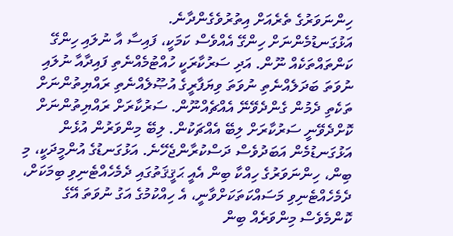ހިންނަވަރުގެ ތެރެއަށް އިތުރުވެގެންދާނެ.
އަޅުގަނޑުމެންނަށް ހިންގޭ އެއްވެސް ކަމަކީ، ފައިސާ އާ ނުލައި ހިންގޭ ކަންތައްތަކެއް ނޫން. އަދި ސަރުކާރަކީ ހުއްޓުމެއްނެތި ފައިދާއާ ނުލައި ނުވަތަ ބަދަލެއްނެތި ނުވަތަ ވިޔަފާރީގެ އުޞޫލެއްނެތި ރައްޔިތުންނަށް ތަކެތި ދެމުން ގެންދެވޭނޭ އެއްޗެއްނޫން. ސަރުކާރަށް ރައްޔިތުންނަށް ކޮށްދެވޭނީ ސަރުކާރަށް ލިބޭ އެއްޗަކުން. ލިބޭ މިންވަރުން އުޅެން އަޅުގަނޑުމެން އަބަދުވެސް ދަސްކުރާންޖެހޭނެ. އަޅުގަނޑުގެ އުންމީދަކީ، މި ބިން، ހިންނަވަރުގެ ހިއްކާ ބިން އެއީ ޙަޤީޤަތުގައި ދެމެހެއްޓެނިވި ބިމަކަށް، ދެމެހެއްޓެނިވި މަސައްކަތަކަށްވާނީ، އެ ހިއްކުމުގެ އަގު ނުވަތަ އޭގެ ކޮންމެވެސް މިންވަރެއް ބިން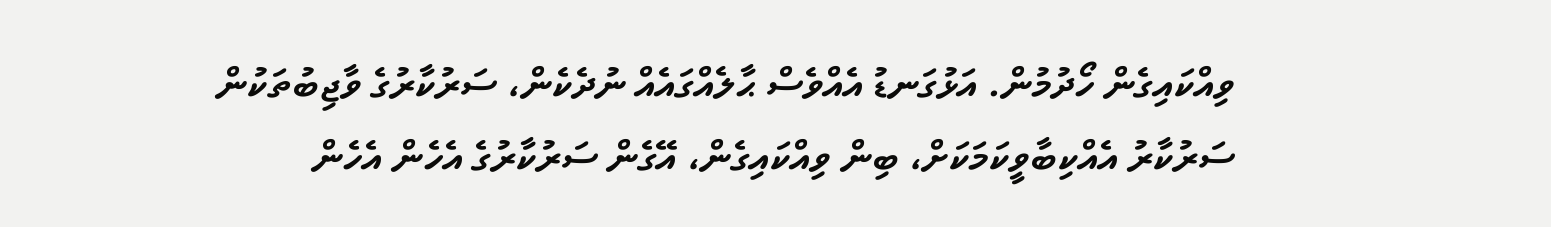ވިއްކައިގެން ހޯދުމުން. އަޅުގަނޑު އެއްވެސް ޙާލެއްގައެއް ނުދެކެން، ސަރުކާރުގެ ވާޖިބުތަކުން ސަރުކާރު އެއްކިބާވީކަމަކަށް، ބިން ވިއްކައިގެން، އޭގެން ސަރުކާރުގެ އެހެން އެހެން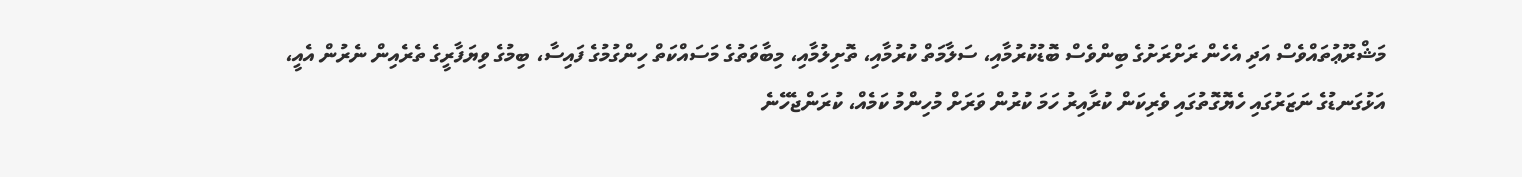މަޝްރޫޢުތައްވެސް އަދި އެހެން ރަށްރަށުގެ ބިންވެސް ބޮޑުކުރުމާއި، ސަލާމަތް ކުރުމާއި، ތޮށިލުމާއި، މިބާވަތުގެ މަސައްކަތް ހިންގުމުގެ ފައިސާ، ބިމުގެ ވިޔަފާރީގެ ތެރެއިން ނެރުން އެއީ، އަޅުގަނޑުގެ ނަޒަރުގައި ހެޔޮގޮތުގައި ވެރިކަން ކުރާއިރު ހަމަ ކުރުން ވަރަށް މުހިންމު ކަމެއް، ކުރަންޖެހޭނެ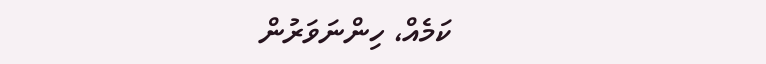ކަމެއް، ހިންނަވަރުން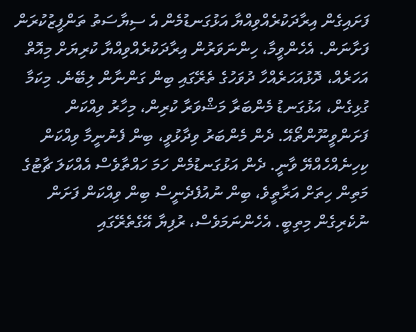ފަށައިގެން އިރާދަކުރެއްވިއްޔާ އަޅުގަނޑުމެން އެ ސިޔާސަތު ތަންފީޒުކުރަން ފަށާނަން. އެހެންވީމާ، ހިންނަވަރުން އިރާދަކުރެއްވިއްޔާ ކުރިޔަށް މިއޮތް އަހަރެއް، ދޮޅުއަހަރެއްހާ ދުވަހުގެ ތެރޭގައި ބިން ގަންނާން ލިބޭނެ. މިކަމާ ގުޅިގެން، އަޅުގަނޑު މެންބަރާ މަޝްވަރާ ކުރިން، މިހާރު ވިއްކަން ފަށަންވީނޫންތޯއޭ. ދެން މެންބަރު ވިދާޅުވީ، ބިން ފެނުނީމާ ވިއްކަން ކިހިނެއްހެއްޔޭ ވާނީ. ދެން އަޅުގަނޑުމެން ހަމަ ހައްތާވެސް އެއްކަލަ ޗާޓުގެ މަތިން ހިތަށް އަރާތީވެ، ބިން ނުއުފެދެނީސް ބިން ވިއްކަން ފަށަން ނުކެރިގެން މިތިބީ. އެހެންނަމަވެސް، ރުފިޔާ އޭގެތެރޭގައި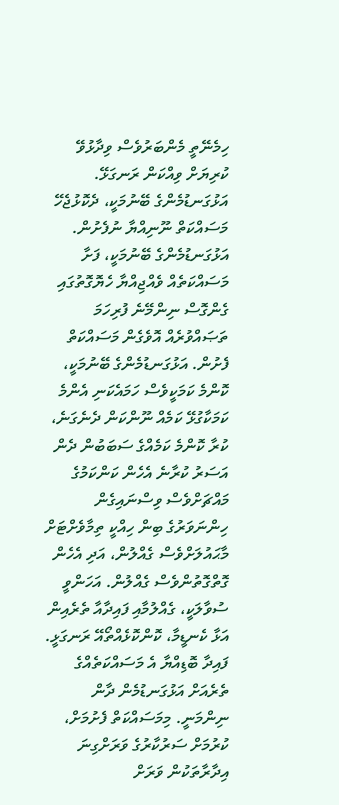ހިމެނޭތީ މެންބަރުވެސް ވިދާޅުވޭ ކުރިޔަށް ވިއްކަން ރަނގަޅޭ.
އަޅުގަނޑުމެންގެ ބޭނުމަކީ، ދެކޮޅުޖެހޭ މަސައްކަތް ނޫނިއްޔާ ނުފެށުން. އަޅުގަނޑުމެންގެ ބޭނުމަކީ، ފަށާ މަސައްކަތެއް ވެއްޖިއްޔާ ހެޔޮގޮތުގައި ގެންގޮސް ނިންމޭނެ ފުރިހަމަ ތަޞައްވުރެއް އޮވެގެން މަސައްކަތް ފެށުން. އަޅުގަނޑުމެންގެ ބޭނުމަކީ، ކޮންމެ ކަމަކީވެސް ހަމައެކަނި އެންމެ ކަމަކާގުޅޭ ކަމެއް ނޫންކަން ދެނެގަނެ، ކުރާ ކޮންމެ ކަމެއްގެ ސަބަބުން ދެން އަސަރު ކުރާނެ އެހެން ކަންކަމުގެ މައްޗަށްވެސް ވިސްނައިގެން ހިންނަވަރުގެ ބިން ހިއްކީ ތިމާވެށްޓަށް މާޙައުލަށްވެސް ގެއްލުން، އަދި އެހެން ގޮތްގޮތުންވެސް ގެއްލުން. އަހަންވީ ސުވާލަކީ، ގެއްލުމާއި ފައިދާއާ ތެރެއިން އަޅާ ކެނޑީމާ، ކޮންކޮޅެއްތޯއޭ ރަނގަޅީ. ފައިދާ ބޮޑިއްޔާ އެ މަސައްކަތެއްގެ ތެރެއަށް އަޅުގަނޑުމެން ދާން ނިންމަނީ. މިމަސައްކަތް ފެށުމަށް، ކުރުމަށް ސަރުކާރުގެ ވަރަށްގިނަ އިދާރާތަކުން ވަރަށް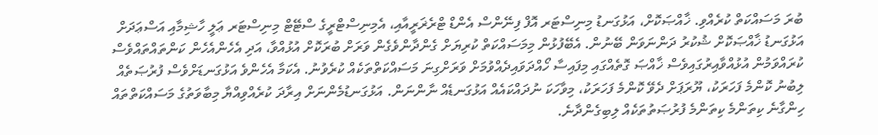ބުރަ މަސައްކަތް ކުރެއްވި. ޚާއްޞަކޮށް، އަޅުގަނޑު މިނިސްޓަރ އޮފް ފިނޭންސް އެންޑް ޓްރެޜަރީއާއި، އެމިނިސްޓްރީގެ ސްޓޭޓް މިނިސްޓަރ ޢަލީ ހާޝިމާއި އަސްޢަދަށް އަޅުގަނޑު ޚާއްޞަކޮށް ޝުކުރު ދަންނަވަން ބޭނުން. އެބޭފުޅުން މިމަސައްކަތް ކުރިޔަށް ގެންދާންވެގެން ވަރަށް ބުރަކޮށް އުޅުއްވާ، އަދި އެހެންއެހެން ކަންތައްތައްވެސް ކުރައްވަމުން އުޅުއްވާއިރުގައިވެސް ޚާއްޞަ ގޮތެއްގައި މިފައިސާ ހޯއްދަވައިދެއްވުމަށް ވަރަށްގިނަ މަސައްކަތްތަކެއް ކުރެވުނު. އެކަމާ އެހެންވެ އަޅުގަނޑަށްވެސް ފުރުޞަތެއް ލިބުނު ކޮންމެ ފަހަރަކު، ޔޫރަޕަށް ދެވޭ ކޮންމެ ފަހަރަކު، މިވާހަކަ ނުދައްކައެއް އަޅުގަނޑެއް ނާންނަން. އަޅުގަނޑުމެންނަށް އިރާދަ ކުރެއްވިއްޔާ މިބާވަތުގެ މަސައްކަތްތައް ހިންގާނެ ކިތަންމެ ކިތަންމެ ފުރުޞަތުތަކެއް ލިބިގެންދާނެ.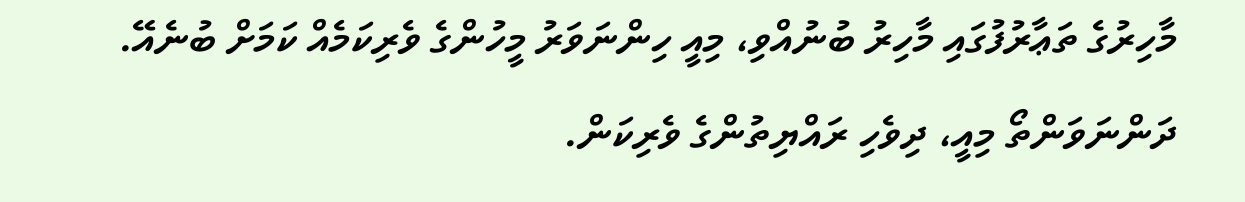މާހިރުގެ ތަޢާރުފުގައި މާހިރު ބުނުއްވި، މިއީ ހިންނަވަރު މީހުންގެ ވެރިކަމެއް ކަމަށް ބުނެއޭ. ދަންނަވަންތޯ މިއީ، ދިވެހި ރައްޔިތުންގެ ވެރިކަން.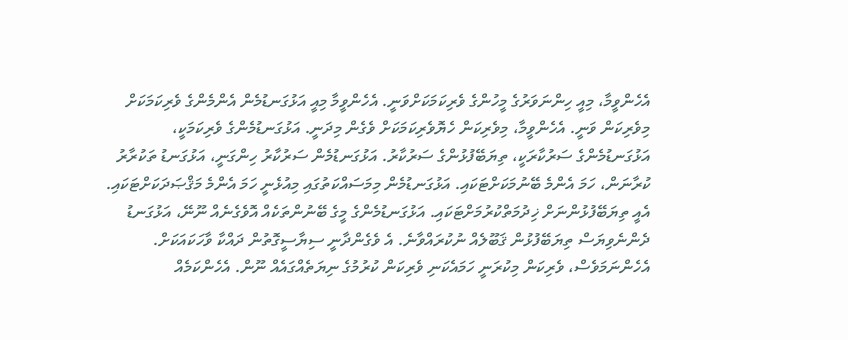އެހެންވީމާ، މިއީ ހިންނަވަރުގެ މީހުންގެ ވެރިކަމަކަށްވަނީ. އެހެންވީމާ މިއީ އަޅުގަނޑުމެން އެންމެންގެ ވެރިކަމަކަށް މިވެރިކަން ވަނީ. އެހެންވީމާ، މިވެރިކަން ހެޔޮވެރިކަމަކަށް ވެގެން މިދަނީ. އަޅުގަނޑުމެންގެ ވެރިކަމަކީ، އަޅުގަނޑުމެންގެ ސަރުކާރަކީ، ތިޔަބޭފުޅުންގެ ސަރުކާރު. އަޅުގަނޑުމެން ސަރުކާރު ހިންގަނީ، އަޅުގަނޑު ތަކުރާރު ކުރާނަން، ހަމަ އެންމެ ބޭނުމަކަށްޓަކައި. އަޅުގަނޑުމެން މިމަސައްކަތުގައި މިއުޅެނީ ހަމަ އެންމެ މަޤްޞަދަކަށްޓަކައި. އެއީ ތިޔަބޭފުޅުންނަށް ޚިދުމަތްކުރުމަށްޓަކައި. އަޅުގަނޑުމެންގެ މީގެ ބޭނުންތަކެއް އޮވެގެނެއް ނޫނޭ، އަޅުގަނޑު ދެންނެވިޔަސް ތިޔަބޭފުޅުން ޤަބޫލެއް ނުކުރައްވާނެ. އެ ވެގެންދާނީ ސިޔާސީގޮތުން ދައްކާ ވާހަކައަކަށް. އެހެންނަމަވެސް، ވެރިކަން މިކުރަނީ ހަމައެކަނި ވެރިކަން ކުރުމުގެ ނިޔަތެއްގައެއް ނޫން. އެހެންކަމެއް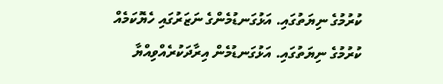ކުރުމުގެ ނިޔަތުގައި. އަޅުގަނޑުމެންގެ ނަޒަރުގައި ހެޔޮކަމެއް ކުރުމުގެ ނިޔަތުގައި. އަޅުގަނޑުމެން އިރާދަކުރެއްވިއްޔާ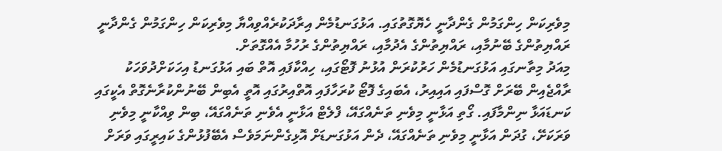މިވެރިކަން ހިންގަމުން ގެންދާނީ ހެޔޮގޮތުގައި. އަޅުގަނޑުމެން އިރާދަކުރެއްވިއްޔާ މިވެރިކަން ހިންގަމުން ގެންދާނީ ރައްޔިތުންގެ ބޭނުމާއި، ރައްޔިތުންގެ އެދުމާއި، ރައްޔިތުންގެ ރުހުމާ އެއްގޮތަށް.
މިއަދު މިތާނގައި އަޅުގަނޑުމެން ހަރުކުރަން އުޅުނު ފޮޓޯގައި، ހިއްކާފައި އޮތް ބައި އަޅުގަނޑު އިހަކަށްދުވަހަކު ރާއްޖެއިން ބޭރަށް ގޮސްފައި އައިއިރު، އެބައިގެ ފޮޓޯ ކުރަހާފައި އޮތްއިރުގައި އޮތީ އެބިން ބޭނުންކުރާނެގޮތް އެކީގައި ކަނޑައަޅާ ނިންމާފައި. ގޯތި އަޅާނީ މިވެނި ތަނެއްގައޭ، ފްލެޓް އަޅާނީ އެވެނި ތަނެއްގައޭ، ބިން ވިއްކާނީ މިވެނި ވަރަކަށޭ، ގުދަން އަޅާނީ މިވެނި ތަނެއްގައޭ، ދެން އަޅުގަނޑަށް އޮޅިގެންނަމަވެސް އެބޭފުޅުންގެ ކައިރީގައި ވަރަށް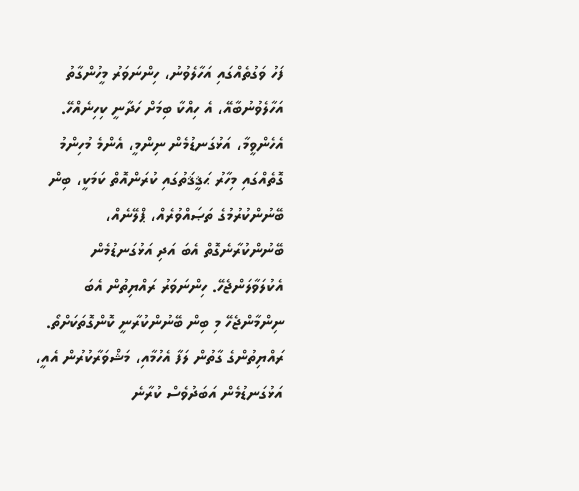ފަހު ވަގުތެއްގައި އަހާލެވުނު، ހިންނަވަރު މީހުންގާތު އަހާލެވުނުބާއޭ، އެ ހިއްކާ ބިމަށް ހަދާނީ ކިހިނެއްހޭ. އެހެންވީމާ، އަޅުގަނޑުމެން ނިންމީ، އެންމެ މުހިންމު ގޮތެއްގައި މިހާރު ޙަޤީޤަތުގައި ކުރަންއޮތް ކަމަކީ، ބިން ބޭނުންކުރުމުގެ ތަޞައްވުރެއް، ޕްލޭނެއް، ބޭނުންކުރާނެގޮތް އެބަ އަދި އަޅުގަނޑުމެން އެކުލަވާލަންޖެހޭ. ހިންނަވަރު ރައްޔިތުން އެބަ ނިންމާންޖެހޭ މި ބިން ބޭނުންކުރާނީ ކޮންގޮތަކަށްތޯ. ރައްޔިތުންގެ ގާތުން ލަފާ އެހުމާއި، މަޝްވަރާކުރުން އެއީ، އަޅުގަނޑުމެން އަބަދުވެސް ކުރާނެ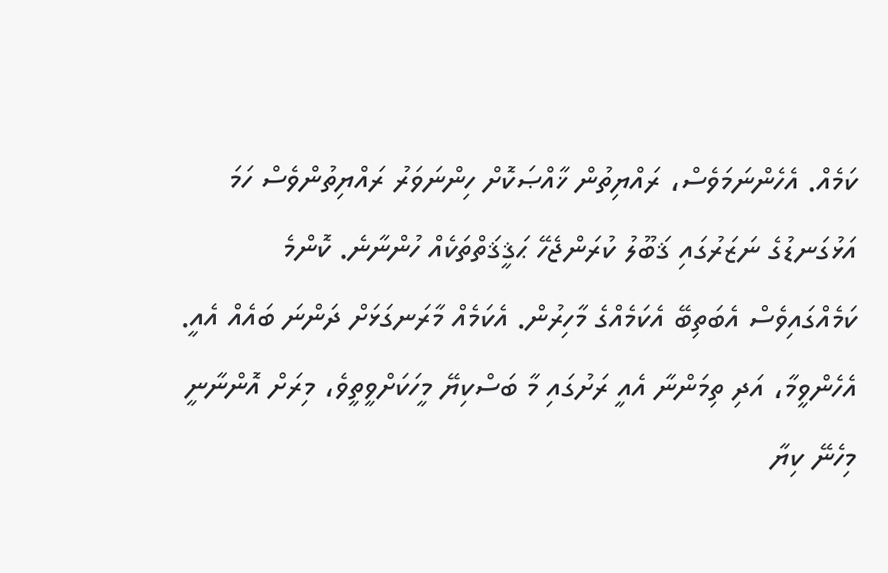ކަމެއް. އެހެންނަމަވެސް، ރައްޔިތުން ޚާއްޞަކޮށް ހިންނަވަރު ރައްޔިތުންވެސް ހަމަ އަޅުގަނޑުގެ ނަޒަރުގައި ޤަބޫލު ކުރަންޖެހޭ ޙަޤީޤަތްތަކެއް ހުންނާނެ. ކޮންމެ ކަމެއްގައިވެސް އެބަތިބޭ އެކަމެއްގެ މާހިރުން. އެކަމެއް މާރަނގަޅަށް ދަންނަ ބައެއް އެއީ. އެހެންވީމާ، އަދި ތިމަންނާ އެއީ ރަށުގައި މާ ބަސްކިޔޭ މީހަކަށްވީތީވެ، މިރަށް އޮންނާނީ މިހެނޭ ކިޔާ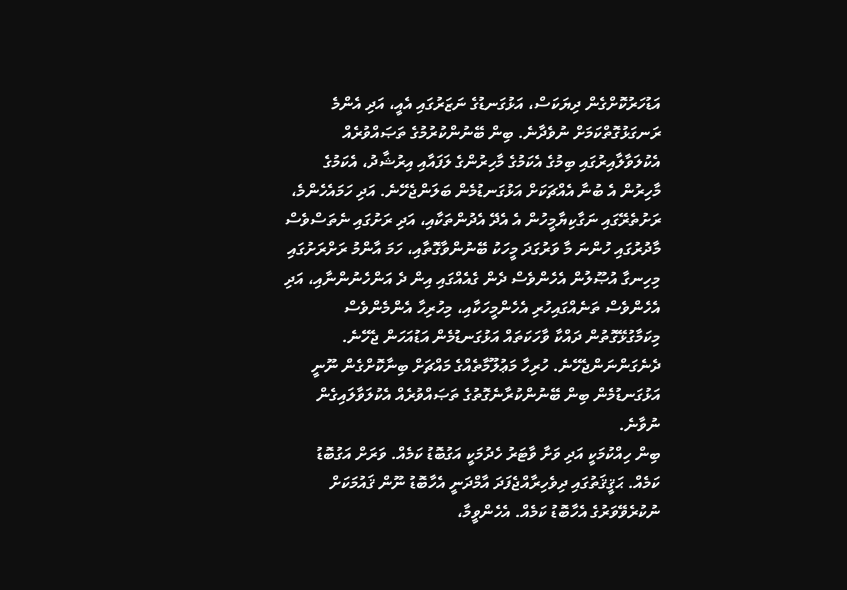އަޑުހަރުކޮށްގެން ދިޔަކަސް، އަޅުގަނޑުގެ ނަޒަރުގައި އެއީ، އަދި އެންމެ ރަނގަޅުގޮތްކަމަށް ނުވެދާނެ. ބިން ބޭނުންކުރުމުގެ ތަޞައްވުރެއް އެކުލަވާލާއިރުގައި ބިމުގެ އެކަމުގެ މާހިރުންގެ ލަފައާއި އިރުޝާދު، އެކަމުގެ މާހިރުން އެ ބުނާ އެއްޗަކަށް އަޅުގަނޑުމެން ބަލަންޖެހޭނެ. އަދި ހަމައެހެންމެ، ރަށުތެރޭގައި ނަގާކިޔާމީހުން އެ އެދޭ އެދުންތަކާއި، އަދި ރަށުގައި ނެތަސްވެސް މާދުރުގައި ހުންނަ މާ ވަރުގަދަ މީހަކު ބޭނުންވާގޮތާއި، ހަމަ އާންމު ރަށްރަށުގައި މިހިނގާ އުޞޫލުން އެހެންވެސް ދެން ގެއެއްގައި އިން ދެ އަންހެނުންނާއި، އަދި އެހެންވެސް ތަނެއްގައިހުރި އެހެންމީހަކާއި، މިހުރިހާ އެންމެންވެސް މިކަމާގުޅޭގޮތުން ދައްކާ ވާހަކަތައް އަޅުގަނޑުމެން އަޑުއަހަން ޖެހޭނެ. ދެނެގަންނަންޖެހޭނެ. ހުރިހާ މަޢުލޫމާތެއްގެ މައްޗަށް ބިނާކޮށްގެން ނޫނީ އަޅުގަނޑުމެން ބިން ބޭނުންކުރާނެގޮތުގެ ތަޞައްވުރެއް އެކުލަވާލައިގެން ނުވާނެ.
ބިން ހިއްކުމަކީ އަދި ވަށާ ވާޓަރު ހެދުމަކީ އަގުބޮޑު ކަމެއް. ވަރަށް އަގުބޮޑު ކަމެއް. ޙަޤީޤަތުގައި ދިވެހިރާއްޖެފަދަ އާމްދަނީ އެހާބޮޑު ނޫން ޤައުމަކަށް ނުކުރެވޭވަރުގެ އެހާބޮޑު ކަމެއް. އެހެންވީމާ،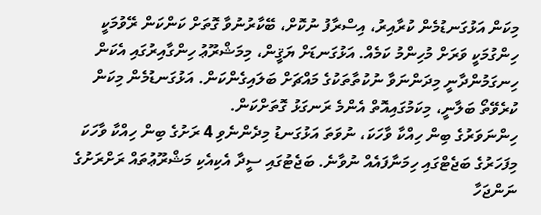މިކަން އަޅުގަނޑުމެން ކުރާއިރު، އިސްރާފު ނުކޮށް، ބޭކާރުނުވާ ގޮތަށް ކަންކަން ރޭވުމަކީ ހިންގުމަކީ ވަރަށް މުހިންމު ކަމެއް. އަޅުގަނޑަށް ޔަޤީން، މިމަޝްރޫޢު ހިންގާއިރުގައި އެކަން ހިނގަމުންދާނީ މިދަންނަވާ ނުކުތާތަކުގެ މައްޗަށް ބަލައިގެންކަން. އަޅުގަނޑުމެން މިކަން ކުރެވޭތޯ ބަލާނީ، މިކަމުގައިއޮތް އެންމެ ރަނގަޅު ގޮތަށްކަން.
ހިންނަވަރުގެ ބިން ހިއްކާ ވާހަކަ، ނުވަތަ އަޅުގަނޑު މިދެންނެވި 4 ރަށުގެ ބިން ހިއްކާ ވާހަކަ މިފަހަރުގެ ބަޖެޓްގައި ހިމަނާފައެއް ނުވާނެ. ބަޖެޓުގައި ސީދާ އެކިއެކި މަޝްރޫޢުތައް ރަށްރަށުގެ ނަންޖަހާ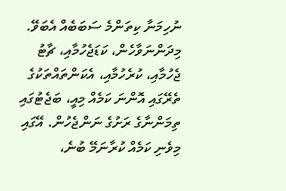ނުހިމަނާ ކިތަންމެ ސަބަބެއް އެބަވޭ. މިދަންނަވާހެން، ކަޑަޖެހުމާއި، ޗާޓު ޖެހުމާއި، ކުރެހުމާއި، އެކަންތައްތަކުގެ ތެރޭގައި އޮންނަ ކަމެއް މިއީ، ބަޖެޓުގައި ތިމަންނާގެ ރަށުގެ ނަންޖެހުން. އޭގައި މިވެނި ކަމެއް ކުރާނަމޭ ބުނެ،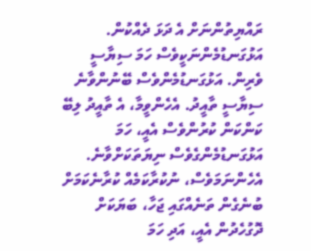ރައްޔިތުންނަށް އެ ދަޅަ ދެއްކުން. އަޅުގަނޑުމެންނަކީވެސް ހަމަ ސިޔާސީ ވެރިން. އަޅުގަނޑުމެންވެސް ބޭނުންވާނެ ސިޔާސީ ތާއީދު. އެހެންވީމާ، އެ ތާއީދު ލިބޭ ކަންކަން ކުރުންވެސް އެއީ، ހަމަ އަޅުގަނޑުމެންގެވެސް ނިޔަތަކަށްވާނެ. އެހެންނަމަވެސް، ނުކުރާކަމެއް ކުރާނެކަމަށް ބުނެގެން ތަނެއްގައި ޖަހާ، ބަޔަކަށް ދޮގުހެދުން އެއީ، އަދި ހަމަ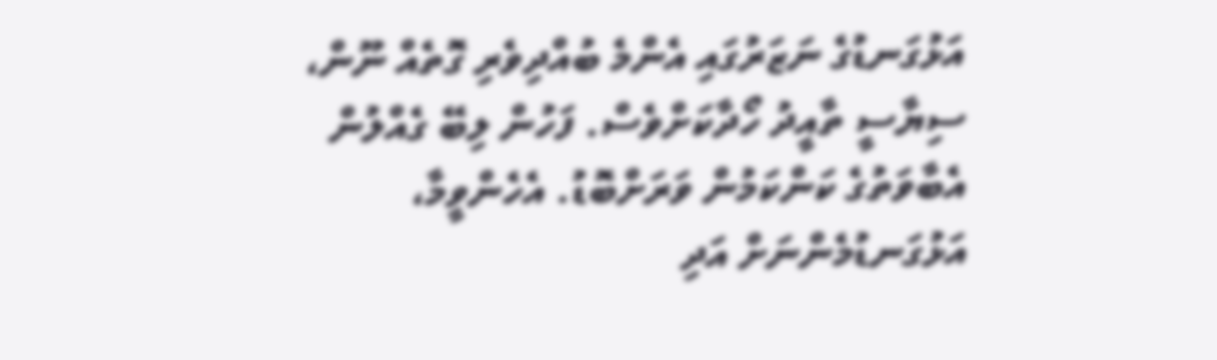އަޅުގަނޑުގެ ނަޒަރުގައި އެންމެ ބުއްދިވެރި ގޮތެއް ނޫން، ސިޔާސީ ތާއީދު ހޯދާކަށްވެސް. ފަހުން ލިބޭ ގެއްލުން އެބާވަތުގެ ކަންކަމުން ވަރަށްބޮޑު. އެހެންވީމާ، އަޅުގަނޑުމެންނަށް އަދި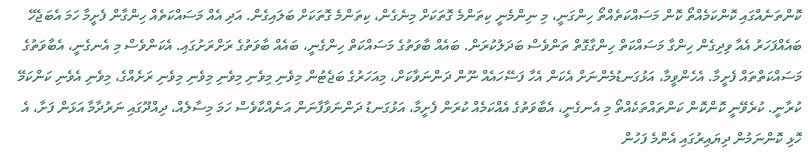ކޮންތަނެއްގައި ކޮންކަމެއްތޯ ކޮން މަސައްކަތެއްތޯ ހިންގަނީ، މި ނިންމެނީ ކިތަންމެ ގޮތަކަށް މިނެގެން، ކިތަންމެ ގޮތަކަށް ބަލައިގެން. އަދި އެއް މަސައްކަތެއް ހިންގާން ފެށީމާ ހަމަ އެބަޖެހޭ ބައެއްފަހަރު އެއާ ވިދިގެން ހިންގާ މަސައްކަތް ހިންގާގޮތް ތަންވެސް ބަދަލުކުރަން. ބައެއް ބާވަތުގެ މަސައްކަތް ހިންގެނީ، ބައެއް ބާވަތުގެ ރަށްރަށުގައި. އެކަންވެސް މި އެނގެނީ، އެބާވަތުގެ މަސައްކަތްތައް ފެށީމާ. އެހެންވީމާ، އަޅުގަނޑުމެންނަށް އެކަން އެހާ ފަސޭހައެއް ނޫން ދަންނަވާކަށް، މިއަހަރުގެ ބަޖެޓުން މިވެނި މިވެނި މިވެނި މިވެނި މިވެނި ރަށެއްގެ، މިވެނި އެވެނި ކަންކަމޭ ކުރާނީ. ކުރެވޭނީ ކޮންކޮން ކަންތައްތަކެއްތޯ މި އެނގެނީ، އެބާވަތުގެ އެއްކަމެއް ކުރަން ފެށީމާ، އަޅުގަނޑު ދަންނަވާފާނަން އަނެއްކާވެސް ހަމަ މިސާލެއް، ދިއްދޫގައި ނަރުދާމާ އަޅަން ފަށާ، އެ ހޮޅި ކޮންނަމުން ދިޔައިރުގައި އެންމެ ފަހުން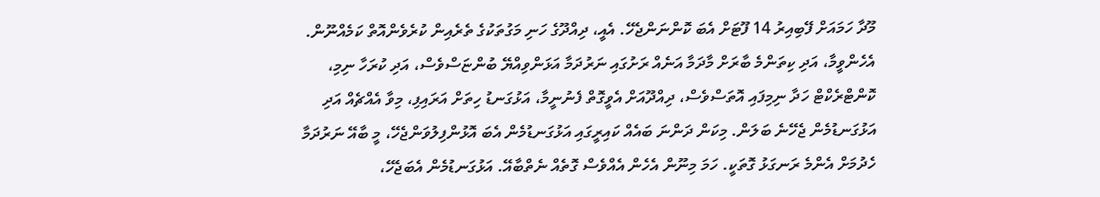މޫދާ ހަމައަށް ފޭބިއިރު 14 ފޫޓަށް އެބަ ކޮންނަންޖެހޭ. އެއީ، ދިއްދޫގެ ހަނި މަގުތަކުގެ ތެރެއިން ކުރެވެންއޮތް ކަމެއްނޫން. އެހެންވީމާ، އަދި ކިތަންމެ ބާރަށް މާދަމާ އަނެއް ރަށުގައި ނަރުދަމާ އަޅަންވިއްޔޭ ބުންޏަސްވެސް، އަދި ކުރަހާ ނިމި، ކޮންޓްރެކްޓް ހަދާ ނިމިފައި އޮތަސްވެސް، ދިއްދޫއަށް އެވީގޮތް ފެނުނީމާ، އަޅުގަނޑު ހިތަށް އަރައިފި، މިވާ އެއްޗެއް އަދި އަޅުގަނޑުމެން ޖެހޭނެ ބަލަން. މިކަން ދަންނަ ބައެއް ކައިރީގައި އަޅުގަނޑުމެން އެބަ އޮޅުންފިލުވަންޖެހޭ، މީ ބާއޭ ނަރުދަމާ ހެދުމަށް އެންމެ ރަނގަޅު ގޮތަކީ. ހަމަ މިނޫން އެހެން އެއްވެސް ގޮތެއް ނެތްބާއޭ. އަޅުގަނޑުމެން އެބަޖެހޭ،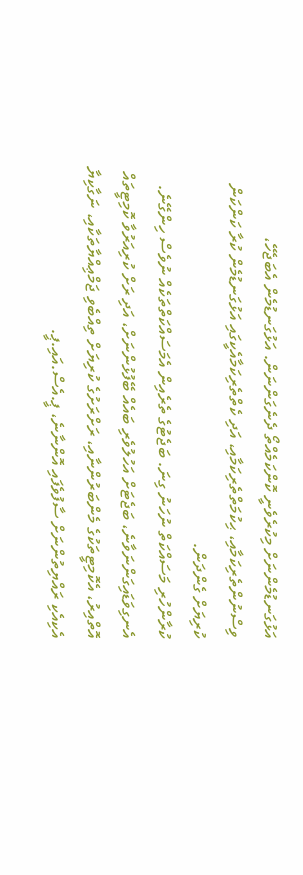އަޅުގަނޑުމެންނަށް މިކުރެވެނީ ކޮންކަމެއްތޯ ދެނެގަންނަން. އަޅުގަނޑުމެން އެބަޖެހޭ، ވިސްނުންތެރިކަމާއި، ޙިކުމަތްތެރިކަމާއި، އަދި ކެތްތެރިކަމާއެކީގައި އަޅުގަނޑުމެން ކުރާ ކަންކަން ކުރިޔަށް ގެންދަން.
ކުރާންހުރި މަސައްކަތް ނުހަނު ގިނަ. ބަޖެޓުގެ ތެރެއިން އެމަސައްކަތްތަކެއް ނުވެސް ހިންގޭނެ. އެނގިވަޑައިގަންނަވާނެ، ބަޖެޓަށް އަހުލުވެރި ބައެއް ބޭފުޅުންނަށް، އަދި ރަށް ކުރިއަރުވާ ކޮމިޓީތައް އޮތްއިރު، އެކޮމިޓީތަކުގެ މެންބަރުންނާއި، ރަށްރަށުގެ ކުރިޔަށް ތިއްބެވި ޖަމްޢިއްޔާތަކާއި، ނަގާކިޔާ އެކިއެކި ރައްޔިތުންނަށް ސާފުވެފައި އޮންނާނެ، ޕީ.އެސް.އައި.ޕީ.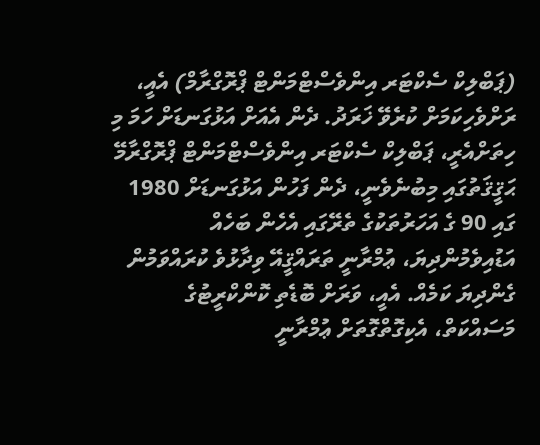(ޕަބްލިކް ސެކްޓަރ އިންވެސްޓްމަންޓް ޕްރޮގްރާމް) އެއީ، ރަށްވެހިކަމަށް ކުރެވޭ ޚަރަދު. ދެން އެއަށް އަޅުގަނޑަށް ހަމަ މި ހިތަށްއެރީ، ޕަބްލިކް ސެކްޓަރ އިންވެސްޓްމަންޓް ޕްރޮގްރާމޭ ޙަޤީޤަތުގައި މިބުނެވެނީ، ދެން ފަހުން އަޅުގަނޑަށް 1980 ގައި 90 ގެ އަހަރުތަކުގެ ތެރޭގައި އެހެން ބަހެއް އަޑުއިވެމުންދިޔަ، ޢުމްރާނީ ތަރައްޤީއޭ ވިދާޅުވެ ކުރައްވަމުން ގެންދިޔަ ކަމެއް. އެއީ، ވަރަށް ބޮޑެތި ކޮންކްރީޓުގެ މަސައްކަތް، އެކިގޮތްގޮތަށް ޢުމްރާނީ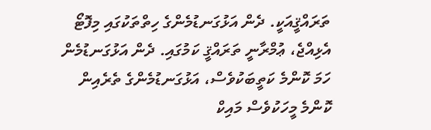ތަރައްޤީއަކީ. ދެން އަޅުގަނޑުމެންގެ ހިތްތަކުގައި މިފޮޓޯ އެޅިއްޖެ، ޢުމްރާނީ ތަރައްޤީ ކަމުގައި. ދެން އަޅުގަނޑުމެން ހަމަ ކޮންމެ ކަތީބަކުވެސް، އަޅުގަނޑުމެންގެ ތެރެއިން ކޮންމެ މީހަކުވެސް މައިކް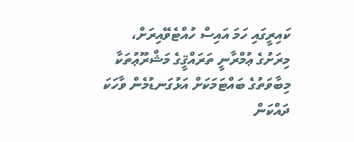ކައިރީގައި ހަމަ އައިސް ހުއްޓެވޭއިރަށް، މިރަށުގެ ޢުމްރާނީ ތަރައްޤީގެ މަޝްރޫޢުތަކާ މިބާވަތުގެ ބައްޓަމަކަށް އަޅުގަނޑުމެން ވާހަކަ ދައްކަން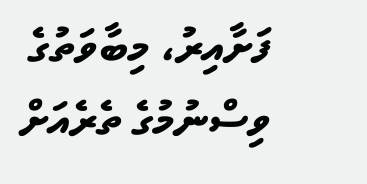ފަށާއިރު، މިބާވަތުގެ ވިސްނުމުގެ ތެރެއަށް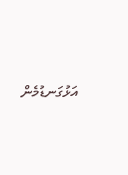އަޅުގަނޑުމެން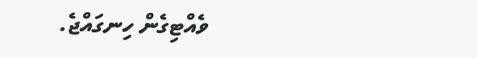ވެއްޓިގެން ހިނގައްޖެ.